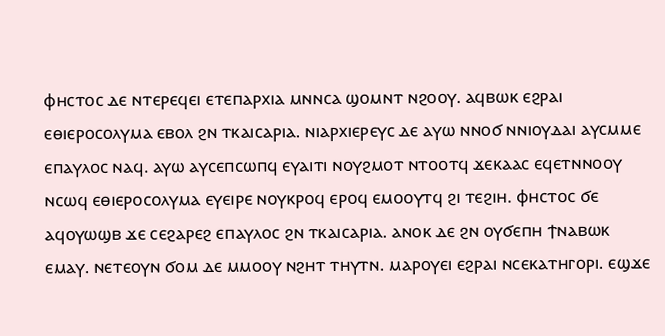ⲫⲏⲥⲧⲟⲥ ⲇⲉ ⲛⲧⲉⲣⲉϥⲉⲓ ⲉⲧⲉⲡⲁⲣⲭⲓⲁ ⲙⲛⲛⲥⲁ ϣⲟⲙⲛⲧ ⲛϩⲟⲟⲩ. ⲁϥⲃⲱⲕ ⲉϩⲣⲁⲓ ⲉⲑⲓⲉⲣⲟⲥⲟⲗⲩⲙⲁ ⲉⲃⲟⲗ ϩⲛ ⲧⲕⲁⲓⲥⲁⲣⲓⲁ. ⲛⲓⲁⲣⲭⲓⲉⲣⲉⲩⲥ ⲇⲉ ⲁⲩⲱ ⲛⲛⲟϭ ⲛⲛⲓⲟⲩⲇⲁⲓ ⲁⲩⲥⲙⲙⲉ ⲉⲡⲁⲩⲗⲟⲥ ⲛⲁϥ. ⲁⲩⲱ ⲁⲩⲥⲉⲡⲥⲱⲡϥ ⲉⲩⲁⲓⲧⲓ ⲛⲟⲩϩⲙⲟⲧ ⲛⲧⲟⲟⲧϥ ϫⲉⲕⲁⲁⲥ ⲉϥⲉⲧⲛⲛⲟⲟⲩ ⲛⲥⲱϥ ⲉⲑⲓⲉⲣⲟⲥⲟⲗⲩⲙⲁ ⲉⲩⲉⲓⲣⲉ ⲛⲟⲩⲕⲣⲟϥ ⲉⲣⲟϥ ⲉⲙⲟⲟⲩⲧϥ ϩⲓ ⲧⲉϩⲓⲏ. ⲫⲏⲥⲧⲟⲥ ϭⲉ ⲁϥⲟⲩⲱϣⲃ ϫⲉ ⲥⲉϩⲁⲣⲉϩ ⲉⲡⲁⲩⲗⲟⲥ ϩⲛ ⲧⲕⲁⲓⲥⲁⲣⲓⲁ. ⲁⲛⲟⲕ ⲇⲉ ϩⲛ ⲟⲩϭⲉⲡⲏ ϯⲛⲁⲃⲱⲕ ⲉⲙⲁⲩ. ⲛⲉⲧⲉⲟⲩⲛ ϭⲟⲙ ⲇⲉ ⲙⲙⲟⲟⲩ ⲛϩⲏⲧ ⲧⲏⲩⲧⲛ. ⲙⲁⲣⲟⲩⲉⲓ ⲉϩⲣⲁⲓ ⲛⲥⲉⲕⲁⲧⲏⲅⲟⲣⲓ. ⲉϣϫⲉ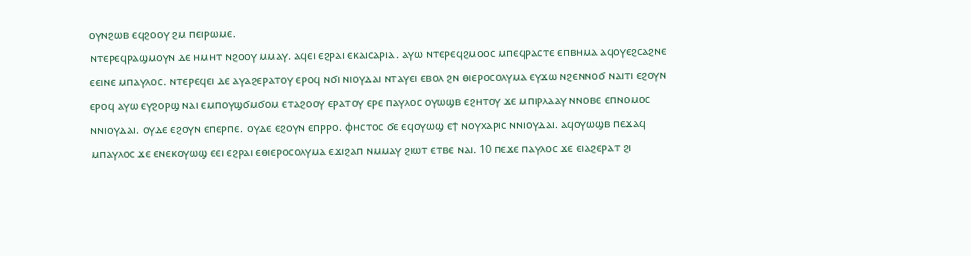ⲟⲩⲛϩⲱⲃ ⲉϥϩⲟⲟⲩ ϩⲙ ⲡⲉⲓⲣⲱⲙⲉ.
ⲛⲧⲉⲣⲉϥⲣⲁϣⲙⲟⲩⲛ ⲇⲉ ⲏⲙⲏⲧ ⲛϩⲟⲟⲩ ⲙⲙⲁⲩ. ⲁϥⲉⲓ ⲉϩⲣⲁⲓ ⲉⲕⲁⲓⲥⲁⲣⲓⲁ. ⲁⲩⲱ ⲛⲧⲉⲣⲉϥϩⲙⲟⲟⲥ ⲙⲡⲉϥⲣⲁⲥⲧⲉ ⲉⲡⲃⲏⲙⲁ ⲁϥⲟⲩⲉϩⲥⲁϩⲛⲉ ⲉⲉⲓⲛⲉ ⲙⲡⲁⲩⲗⲟⲥ. ⲛⲧⲉⲣⲉϥⲉⲓ ⲇⲉ ⲁⲩⲁϩⲉⲣⲁⲧⲟⲩ ⲉⲣⲟϥ ⲛϭⲓ ⲛⲓⲟⲩⲇⲁⲓ ⲛⲧⲁⲩⲉⲓ ⲉⲃⲟⲗ ϩⲛ ⲑⲓⲉⲣⲟⲥⲟⲗⲩⲙⲁ ⲉⲩϫⲱ ⲛϩⲉⲛⲛⲟϭ ⲛⲁⲓⲧⲓ ⲉϩⲟⲩⲛ ⲉⲣⲟϥ ⲁⲩⲱ ⲉⲩϩⲟⲣϣ ⲛⲁⲓ ⲉⲙⲡⲟⲩϣϭⲙϭⲟⲙ ⲉⲧⲁϩⲟⲟⲩ ⲉⲣⲁⲧⲟⲩ ⲉⲣⲉ ⲡⲁⲩⲗⲟⲥ ⲟⲩⲱϣⲃ ⲉϩⲏⲧⲟⲩ ϫⲉ ⲙⲡⲓⲣⲗⲁⲁⲩ ⲛⲛⲟⲃⲉ ⲉⲡⲛⲟⲙⲟⲥ ⲛⲛⲓⲟⲩⲇⲁⲓ. ⲟⲩⲇⲉ ⲉϩⲟⲩⲛ ⲉⲡⲉⲣⲡⲉ. ⲟⲩⲇⲉ ⲉϩⲟⲩⲛ ⲉⲡⲣⲣⲟ. ⲫⲏⲥⲧⲟⲥ ϭⲉ ⲉϥⲟⲩⲱϣ ⲉϯ ⲛⲟⲩⲭⲁⲣⲓⲥ ⲛⲛⲓⲟⲩⲇⲁⲓ. ⲁϥⲟⲩⲱϣⲃ ⲡⲉϫⲁϥ ⲙⲡⲁⲩⲗⲟⲥ ϫⲉ ⲉⲛⲉⲕⲟⲩⲱϣ ⲉⲉⲓ ⲉϩⲣⲁⲓ ⲉⲑⲓⲉⲣⲟⲥⲟⲗⲩⲙⲁ ⲉϫⲓϩⲁⲡ ⲛⲙⲙⲁⲩ ϩⲓⲱⲧ ⲉⲧⲃⲉ ⲛⲁⲓ. 10 ⲡⲉϫⲉ ⲡⲁⲩⲗⲟⲥ ϫⲉ ⲉⲓⲁϩⲉⲣⲁⲧ ϩⲓ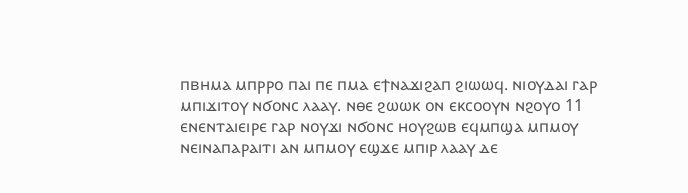ⲡⲃⲏⲙⲁ ⲙⲡⲣⲣⲟ ⲡⲁⲓ ⲡⲉ ⲡⲙⲁ ⲉϯⲛⲁϫⲓϩⲁⲡ ϩⲓⲱⲱϥ. ⲛⲓⲟⲩⲇⲁⲓ ⲅⲁⲣ ⲙⲡⲓϫⲓⲧⲟⲩ ⲛϭⲟⲛⲥ ⲗⲁⲁⲩ. ⲛⲑⲉ ϩⲱⲱⲕ ⲟⲛ ⲉⲕⲥⲟⲟⲩⲛ ⲛϩⲟⲩⲟ 11 ⲉⲛⲉⲛⲧⲁⲓⲉⲓⲣⲉ ⲅⲁⲣ ⲛⲟⲩϫⲓ ⲛϭⲟⲛⲥ ⲏⲟⲩϩⲱⲃ ⲉϥⲙⲡϣⲁ ⲙⲡⲙⲟⲩ ⲛⲉⲓⲛⲁⲡⲁⲣⲁⲓⲧⲓ ⲁⲛ ⲙⲡⲙⲟⲩ ⲉϣϫⲉ ⲙⲡⲓⲣ ⲗⲁⲁⲩ ⲇⲉ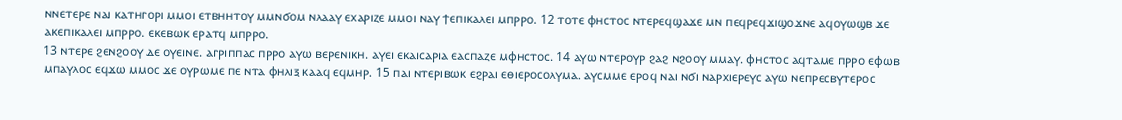ⲛⲛⲉⲧⲉⲣⲉ ⲛⲁⲓ ⲕⲁⲧⲏⲅⲟⲣⲓ ⲙⲙⲟⲓ ⲉⲧⲃⲏⲏⲧⲟⲩ ⲙⲙⲛϭⲟⲙ ⲛⲗⲁⲁⲩ ⲉⲭⲁⲣⲓⲍⲉ ⲙⲙⲟⲓ ⲛⲁⲩ ϯⲉⲡⲓⲕⲁⲗⲉⲓ ⲙⲡⲣⲣⲟ. 12 ⲧⲟⲧⲉ ⲫⲏⲥⲧⲟⲥ ⲛⲧⲉⲣⲉϥϣⲁϫⲉ ⲙⲛ ⲡⲉϥⲣⲉϥϫⲓϣⲟϫⲛⲉ ⲁϥⲟⲩⲱϣⲃ ϫⲉ ⲁⲕⲉⲡⲓⲕⲁⲗⲉⲓ ⲙⲡⲣⲣⲟ. ⲉⲕⲉⲃⲱⲕ ⲉⲣⲁⲧϥ ⲙⲡⲣⲣⲟ.
13 ⲛⲧⲉⲣⲉ ϩⲉⲛϩⲟⲟⲩ ⲇⲉ ⲟⲩⲉⲓⲛⲉ. ⲁⲅⲣⲓⲡⲡⲁⲥ ⲡⲣⲣⲟ ⲁⲩⲱ ⲃⲉⲣⲉⲛⲓⲕⲏ. ⲁⲩⲉⲓ ⲉⲕⲁⲓⲥⲁⲣⲓⲁ ⲉⲁⲥⲡⲁⲍⲉ ⲙⲫⲏⲥⲧⲟⲥ. 14 ⲁⲩⲱ ⲛⲧⲉⲣⲟⲩⲣ ϩⲁϩ ⲛϩⲟⲟⲩ ⲙⲙⲁⲩ. ⲫⲏⲥⲧⲟⲥ ⲁϥⲧⲁⲙⲉ ⲡⲣⲣⲟ ⲉⲫⲱⲃ ⲙⲡⲁⲩⲗⲟⲥ ⲉϥϫⲱ ⲙⲙⲟⲥ ϫⲉ ⲟⲩⲣⲱⲙⲉ ⲡⲉ ⲛⲧⲁ ⲫⲏⲗⲓⲝ ⲕⲁⲁϥ ⲉϥⲙⲏⲣ. 15 ⲡⲁⲓ ⲛⲧⲉⲣⲓⲃⲱⲕ ⲉϩⲣⲁⲓ ⲉⲑⲓⲉⲣⲟⲥⲟⲗⲩⲙⲁ. ⲁⲩⲥⲙⲙⲉ ⲉⲣⲟϥ ⲛⲁⲓ ⲛϭⲓ ⲛⲁⲣⲭⲓⲉⲣⲉⲩⲥ ⲁⲩⲱ ⲛⲉⲡⲣⲉⲥⲃⲩⲧⲉⲣⲟⲥ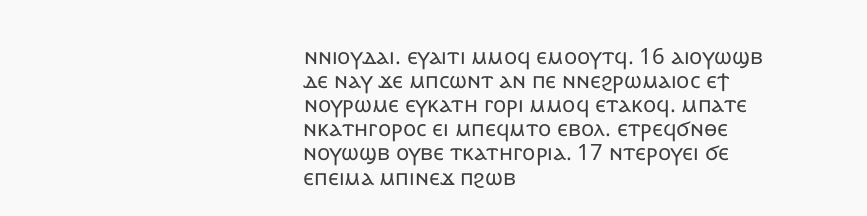ⲛⲛⲓⲟⲩⲇⲁⲓ. ⲉⲩⲁⲓⲧⲓ ⲙⲙⲟϥ ⲉⲙⲟⲟⲩⲧϥ. 16 ⲁⲓⲟⲩⲱϣⲃ ⲇⲉ ⲛⲁⲩ ϫⲉ ⲙⲡⲥⲱⲛⲧ ⲁⲛ ⲡⲉ ⲛⲛⲉϩⲣⲱⲙⲁⲓⲟⲥ ⲉϯ ⲛⲟⲩⲣⲱⲙⲉ ⲉⲩⲕⲁⲧⲏ ⲅⲟⲣⲓ ⲙⲙⲟϥ ⲉⲧⲁⲕⲟϥ. ⲙⲡⲁⲧⲉ ⲛⲕⲁⲧⲏⲅⲟⲣⲟⲥ ⲉⲓ ⲙⲡⲉϥⲙⲧⲟ ⲉⲃⲟⲗ. ⲉⲧⲣⲉϥϭⲛⲑⲉ ⲛⲟⲩⲱϣⲃ ⲟⲩⲃⲉ ⲧⲕⲁⲧⲏⲅⲟⲣⲓⲁ. 17 ⲛⲧⲉⲣⲟⲩⲉⲓ ϭⲉ ⲉⲡⲉⲓⲙⲁ ⲙⲡⲓⲛⲉϫ ⲡϩⲱⲃ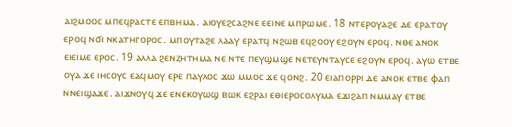ⲁⲓϩⲙⲟⲟⲥ ⲙⲡⲉϥⲣⲁⲥⲧⲉ ⲉⲡⲃⲏⲙⲁ. ⲁⲓⲟⲩⲉϩⲥⲁϩⲛⲉ ⲉⲉⲓⲛⲉ ⲙⲡⲣⲱⲙⲉ. 18 ⲛⲧⲉⲣⲟⲩⲁϩⲉ ⲇⲉ ⲉⲣⲁⲧⲟⲩ ⲉⲣⲟϥ ⲛϭⲓ ⲛⲕⲁⲧⲏⲅⲟⲣⲟⲥ. ⲙⲡⲟⲩⲧⲁϩⲉ ⲗⲁⲁⲩ ⲉⲣⲁⲧϥ ⲛϩⲱⲃ ⲉϥϩⲟⲟⲩ ⲉϩⲟⲩⲛ ⲉⲣⲟϥ. ⲛⲑⲉ ⲁⲛⲟⲕ ⲉⲓⲉⲓⲙⲉ ⲉⲣⲟⲥ. 19 ⲁⲗⲗⲁ ϩⲉⲛⲍⲏⲧⲏⲙⲁ ⲛⲉ ⲛⲧⲉ ⲡⲉⲩϣⲙϣⲉ ⲛⲉⲧⲉⲩⲛⲧⲁⲩⲥⲉ ⲉϩⲟⲩⲛ ⲉⲣⲟϥ. ⲁⲩⲱ ⲉⲧⲃⲉ ⲟⲩⲁ ϫⲉ ⲓⲏⲥⲟⲩⲥ ⲉⲁϥⲙⲟⲩ ⲉⲣⲉ ⲡⲁⲩⲗⲟⲥ ϫⲱ ⲙⲙⲟⲥ ϫⲉ ϥⲟⲛϩ. 20 ⲉⲓⲁⲡⲟⲣⲣⲓ ⲇⲉ ⲁⲛⲟⲕ ⲉⲧⲃⲉ ⲫⲁⲡ ⲛⲛⲉⲓϣⲁϫⲉ. ⲁⲓϫⲛⲟⲩϥ ϫⲉ ⲉⲛⲉⲕⲟⲩⲱϣ ⲃⲱⲕ ⲉϩⲣⲁⲓ ⲉⲑⲓⲉⲣⲟⲥⲟⲗⲩⲙⲁ ⲉϫⲓϩⲁⲡ ⲛⲙⲙⲁⲩ ⲉⲧⲃⲉ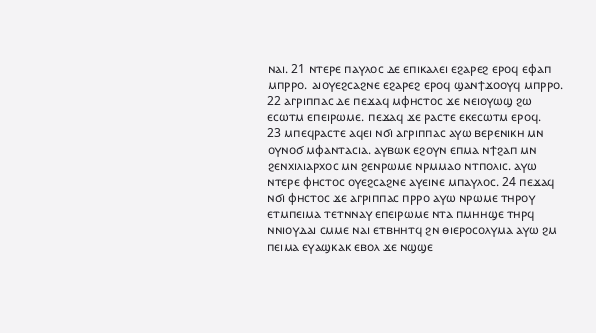ⲛⲁⲓ. 21 ⲛⲧⲉⲣⲉ ⲡⲁⲩⲗⲟⲥ ⲇⲉ ⲉⲡⲓⲕⲁⲗⲉⲓ ⲉϩⲁⲣⲉϩ ⲉⲣⲟϥ ⲉⲫⲁⲡ ⲙⲡⲣⲣⲟ. ⲁⲓⲟⲩⲉϩⲥⲁϩⲛⲉ ⲉϩⲁⲣⲉϩ ⲉⲣⲟϥ ϣⲁⲛϯϫⲟⲟⲩϥ ⲙⲡⲣⲣⲟ. 22 ⲁⲅⲣⲓⲡⲡⲁⲥ ⲇⲉ ⲡⲉϫⲁϥ ⲙⲫⲏⲥⲧⲟⲥ ϫⲉ ⲛⲉⲓⲟⲩⲱϣ ϩⲱ ⲉⲥⲱⲧⲙ ⲉⲡⲉⲓⲣⲱⲙⲉ. ⲡⲉϫⲁϥ ϫⲉ ⲣⲁⲥⲧⲉ ⲉⲕⲉⲥⲱⲧⲙ ⲉⲣⲟϥ.
23 ⲙⲡⲉϥⲣⲁⲥⲧⲉ ⲁϥⲉⲓ ⲛϭⲓ ⲁⲅⲣⲓⲡⲡⲁⲥ ⲁⲩⲱ ⲃⲉⲣⲉⲛⲓⲕⲏ ⲙⲛ ⲟⲩⲛⲟϭ ⲙⲫⲁⲛⲧⲁⲥⲓⲁ. ⲁⲩⲃⲱⲕ ⲉϩⲟⲩⲛ ⲉⲡⲙⲁ ⲛϯϩⲁⲡ ⲙⲛ ϩⲉⲛⲭⲓⲗⲓⲁⲣⲭⲟⲥ ⲙⲛ ϩⲉⲛⲣⲱⲙⲉ ⲛⲣⲙⲙⲁⲟ ⲛⲧⲡⲟⲗⲓⲥ. ⲁⲩⲱ ⲛⲧⲉⲣⲉ ⲫⲏⲥⲧⲟⲥ ⲟⲩⲉϩⲥⲁϩⲛⲉ ⲁⲩⲉⲓⲛⲉ ⲙⲡⲁⲩⲗⲟⲥ. 24 ⲡⲉϫⲁϥ ⲛϭⲓ ⲫⲏⲥⲧⲟⲥ ϫⲉ ⲁⲅⲣⲓⲡⲡⲁⲥ ⲡⲣⲣⲟ ⲁⲩⲱ ⲛⲣⲱⲙⲉ ⲧⲏⲣⲟⲩ ⲉⲧⲙⲡⲉⲓⲙⲁ ⲧⲉⲧⲛⲛⲁⲩ ⲉⲡⲉⲓⲣⲱⲙⲉ ⲛⲧⲁ ⲡⲙⲏⲏϣⲉ ⲧⲏⲣϥ ⲛⲛⲓⲟⲩⲇⲁⲓ ⲥⲙⲙⲉ ⲛⲁⲓ ⲉⲧⲃⲏⲏⲧϥ ϩⲛ ⲑⲓⲉⲣⲟⲥⲟⲗⲩⲙⲁ ⲁⲩⲱ ϩⲙ ⲡⲉⲓⲙⲁ ⲉⲩⲁϣⲕⲁⲕ ⲉⲃⲟⲗ ϫⲉ ⲛϣϣⲉ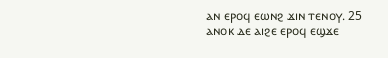ⲁⲛ ⲉⲣⲟϥ ⲉⲱⲛϩ ϫⲓⲛ ⲧⲉⲛⲟⲩ. 25 ⲁⲛⲟⲕ ⲇⲉ ⲁⲓϩⲉ ⲉⲣⲟϥ ⲉϣϫⲉ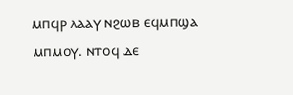ⲙⲡϥⲣ ⲗⲁⲁⲩ ⲛϩⲱⲃ ⲉϥⲙⲡϣⲁ ⲙⲡⲙⲟⲩ. ⲛⲧⲟϥ ⲇⲉ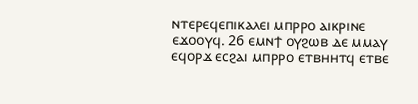ⲛⲧⲉⲣⲉϥⲉⲡⲓⲕⲁⲗⲉⲓ ⲙⲡⲣⲣⲟ ⲁⲓⲕⲣⲓⲛⲉ ⲉϫⲟⲟⲩϥ. 26 ⲉⲙⲛϯ ⲟⲩϩⲱⲃ ⲇⲉ ⲙⲙⲁⲩ ⲉϥⲟⲣϫ ⲉⲥϩⲁⲓ ⲙⲡⲣⲣⲟ ⲉⲧⲃⲏⲏⲧϥ ⲉⲧⲃⲉ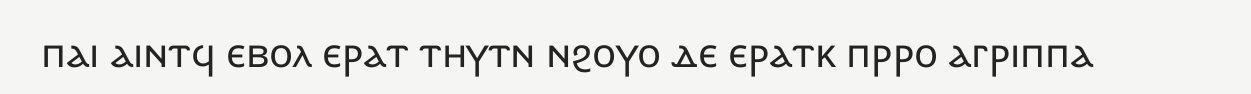ⲡⲁⲓ ⲁⲓⲛⲧϥ ⲉⲃⲟⲗ ⲉⲣⲁⲧ ⲧⲏⲩⲧⲛ ⲛϩⲟⲩⲟ ⲇⲉ ⲉⲣⲁⲧⲕ ⲡⲣⲣⲟ ⲁⲅⲣⲓⲡⲡⲁ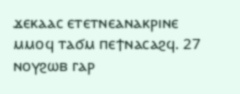ϫⲉⲕⲁⲁⲥ ⲉⲧⲉⲧⲛⲉⲁⲛⲁⲕⲣⲓⲛⲉ ⲙⲙⲟϥ ⲧⲁϭⲙ ⲡⲉϯⲛⲁⲥⲁϩϥ. 27 ⲛⲟⲩϩⲱⲃ ⲅⲁⲣ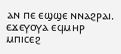ⲁⲛ ⲡⲉ ⲉϣϣⲉ ⲛⲛⲁϩⲣⲁⲓ. ⲉϫⲉⲩⲟⲩⲁ ⲉϥⲙⲏⲣ ⲙⲡⲓⲥⲉϩ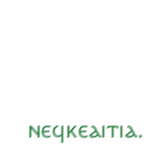ⲛⲉϥⲕⲉⲁⲓⲧⲓⲁ.